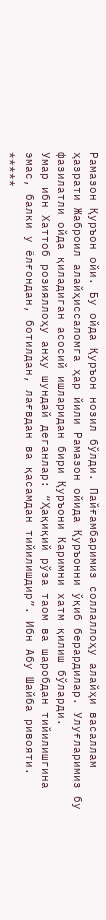Рамазон Қуръон ойи. Бу ойда Қуръон нозил бўлди. Пайғамбаримиз соллаллоҳу алайҳи васаллам ҳазрати Жаброил алайҳиссаломга ҳар йили Рамазон ойида Қуръонни ўқиб берардилар. Улуғларимиз бу фазилатли ойда қиладиган асосий ишларидан бири Қуръони Каримни хатм қилиш бўларди.
Умар ибн Хаттоб розияллоҳу анҳу шундай деганлар: “Ҳақиқий рўза таом ва шаробдан тийилишгина эмас, балки у ёлғондан, ботилдан, лағвдан ва қасамдан тийилишдир”. Ибн Абу Шайба ривояти.
*****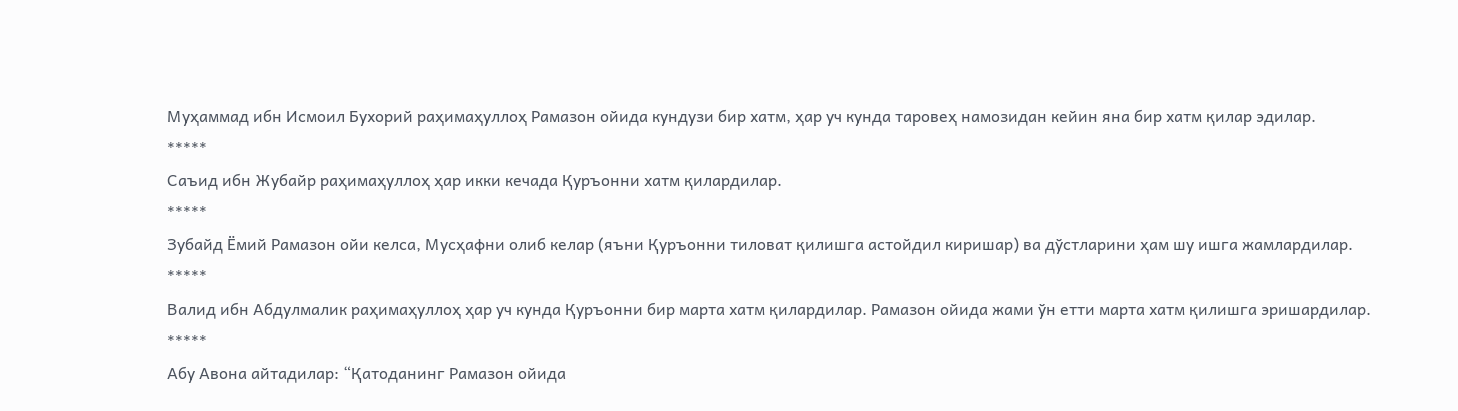Муҳаммад ибн Исмоил Бухорий раҳимаҳуллоҳ Рамазон ойида кундузи бир хатм, ҳар уч кунда таровеҳ намозидан кейин яна бир хатм қилар эдилар.
*****
Саъид ибн Жубайр раҳимаҳуллоҳ ҳар икки кечада Қуръонни хатм қилардилар.
*****
Зубайд Ёмий Рамазон ойи келса, Мусҳафни олиб келар (яъни Қуръонни тиловат қилишга астойдил киришар) ва дўстларини ҳам шу ишга жамлардилар.
*****
Валид ибн Абдулмалик раҳимаҳуллоҳ ҳар уч кунда Қуръонни бир марта хатм қилардилар. Рамазон ойида жами ўн етти марта хатм қилишга эришардилар.
*****
Абу Авона айтадилар: “Қатоданинг Рамазон ойида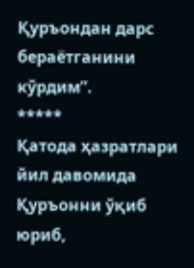Қуръондан дарс бераётганини кўрдим”.
*****
Қатода ҳазратлари йил давомида Қуръонни ўқиб юриб,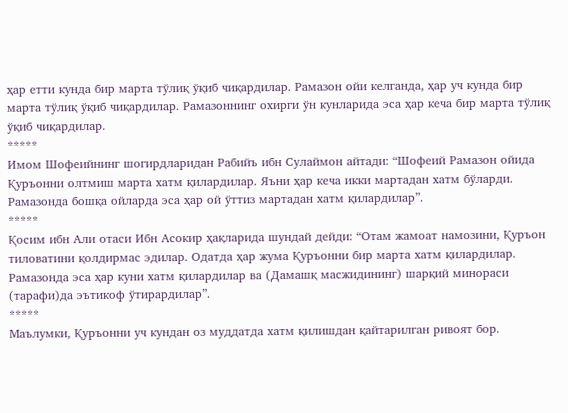ҳар етти кунда бир марта тўлиқ ўқиб чиқардилар. Рамазон ойи келганда, ҳар уч кунда бир марта тўлиқ ўқиб чиқардилар. Рамазоннинг охирги ўн кунларида эса ҳар кеча бир марта тўлиқ ўқиб чиқардилар.
*****
Имом Шофеийнинг шогирдларидан Рабийъ ибн Сулаймон айтади: “Шофеий Рамазон ойида Қуръонни олтмиш марта хатм қилардилар. Яъни ҳар кеча икки мартадан хатм бўларди. Рамазонда бошқа ойларда эса ҳар ой ўттиз мартадан хатм қилардилар”.
*****
Қосим ибн Али отаси Ибн Асокир ҳақларида шундай дейди: “Отам жамоат намозини, Қуръон тиловатини қолдирмас эдилар. Одатда ҳар жума Қуръонни бир марта хатм қилардилар. Рамазонда эса ҳар куни хатм қилардилар ва (Дамашқ масжидининг) шарқий минораси (тарафи)да эътикоф ўтирардилар”.
*****
Маълумки, Қуръонни уч кундан оз муддатда хатм қилишдан қайтарилган ривоят бор.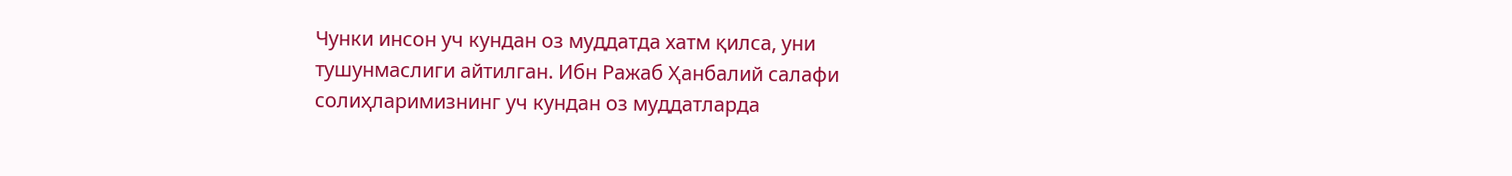Чунки инсон уч кундан оз муддатда хатм қилса, уни тушунмаслиги айтилган. Ибн Ражаб Ҳанбалий салафи солиҳларимизнинг уч кундан оз муддатларда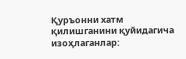Қуръонни хатм қилишганини қуйидагича изоҳлаганлар: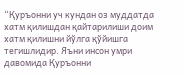“Қуръонни уч кундан оз муддатда хатм қилишдан қайтарилиши доим хатм қилишни йўлга қўйишга тегишлидир. Яъни инсон умри давомида Қуръонни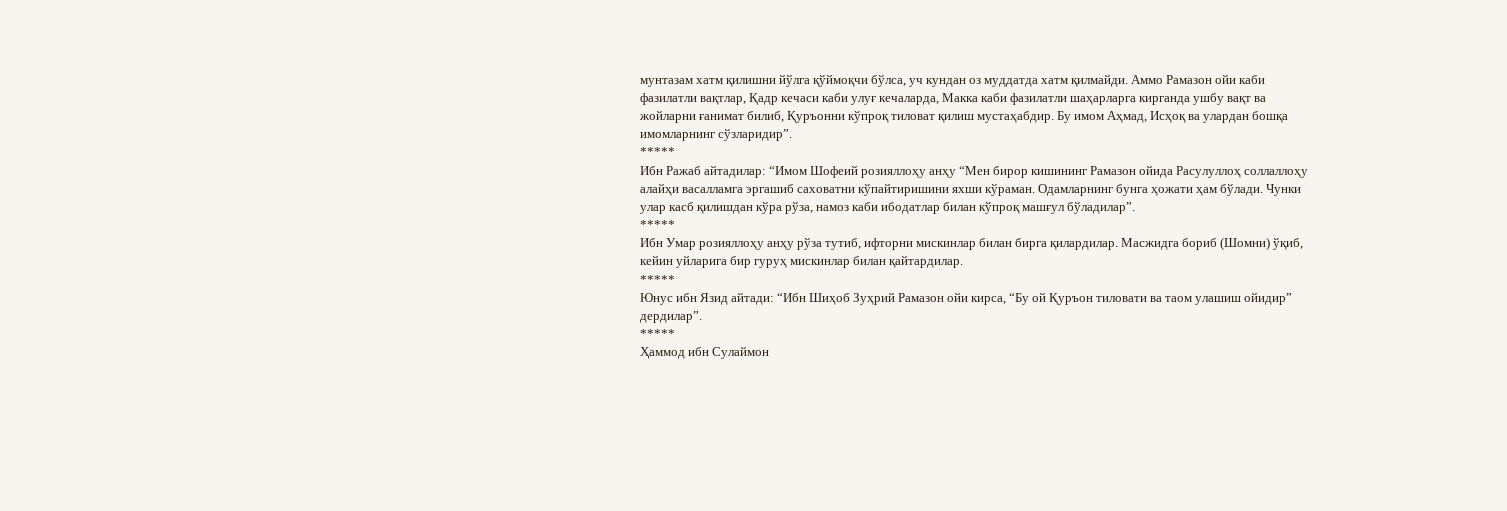мунтазам хатм қилишни йўлга қўймоқчи бўлса, уч кундан оз муддатда хатм қилмайди. Аммо Рамазон ойи каби фазилатли вақтлар, Қадр кечаси каби улуғ кечаларда, Макка каби фазилатли шаҳарларга кирганда ушбу вақт ва жойларни ғанимат билиб, Қуръонни кўпроқ тиловат қилиш мустаҳабдир. Бу имом Аҳмад, Исҳоқ ва улардан бошқа имомларнинг сўзларидир”.
*****
Ибн Ражаб айтадилар: “Имом Шофеий розияллоҳу анҳу “Мен бирор кишининг Рамазон ойида Расулуллоҳ соллаллоҳу алайҳи васалламга эргашиб саховатни кўпайтиришини яхши кўраман. Одамларнинг бунга ҳожати ҳам бўлади. Чунки улар касб қилишдан кўра рўза, намоз каби ибодатлар билан кўпроқ машғул бўладилар”.
*****
Ибн Умар розияллоҳу анҳу рўза тутиб, ифторни мискинлар билан бирга қилардилар. Масжидга бориб (Шомни) ўқиб, кейин уйларига бир гуруҳ мискинлар билан қайтардилар.
*****
Юнус ибн Язид айтади: “Ибн Шиҳоб Зуҳрий Рамазон ойи кирса, “Бу ой Қуръон тиловати ва таом улашиш ойидир” дердилар”.
*****
Ҳаммод ибн Сулаймон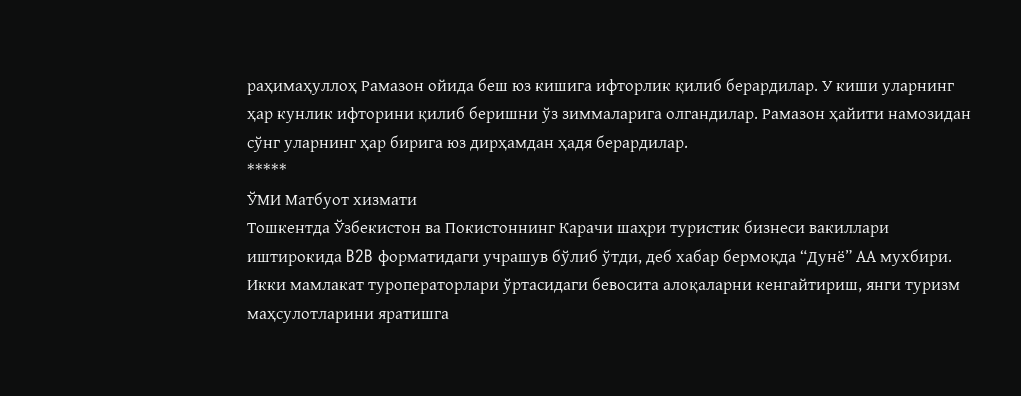раҳимаҳуллоҳ Рамазон ойида беш юз кишига ифторлик қилиб берардилар. У киши уларнинг ҳар кунлик ифторини қилиб беришни ўз зиммаларига олгандилар. Рамазон ҳайити намозидан сўнг уларнинг ҳар бирига юз дирҳамдан ҳадя берардилар.
*****
ЎМИ Матбуот хизмати
Тошкентда Ўзбекистон ва Покистоннинг Карачи шаҳри туристик бизнеси вакиллари иштирокида B2B форматидаги учрашув бўлиб ўтди, деб хабар бермоқда “Дунё” АА мухбири.
Икки мамлакат туроператорлари ўртасидаги бевосита алоқаларни кенгайтириш, янги туризм маҳсулотларини яратишга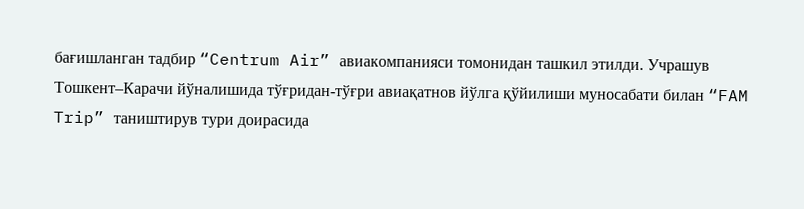бағишланган тадбир “Centrum Air” авиакомпанияси томонидан ташкил этилди. Учрашув Тошкент–Карачи йўналишида тўғридан-тўғри авиақатнов йўлга қўйилиши муносабати билан “FAM Trip” таништирув тури доирасида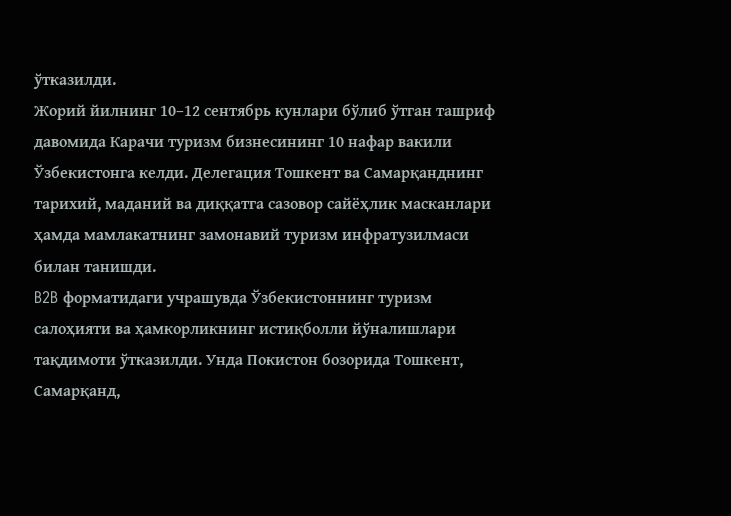ўтказилди.
Жорий йилнинг 10–12 сентябрь кунлари бўлиб ўтган ташриф давомида Карачи туризм бизнесининг 10 нафар вакили Ўзбекистонга келди. Делегация Тошкент ва Самарқанднинг тарихий, маданий ва диққатга сазовор сайёҳлик масканлари ҳамда мамлакатнинг замонавий туризм инфратузилмаси билан танишди.
B2B форматидаги учрашувда Ўзбекистоннинг туризм салоҳияти ва ҳамкорликнинг истиқболли йўналишлари тақдимоти ўтказилди. Унда Покистон бозорида Тошкент, Самарқанд,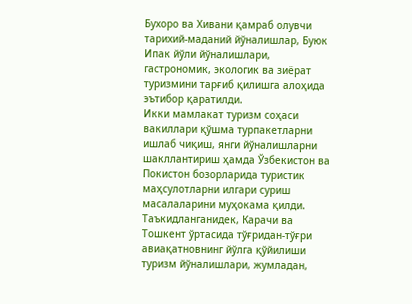Бухоро ва Хивани қамраб олувчи тарихий-маданий йўналишлар, Буюк Ипак йўли йўналишлари, гастрономик, экологик ва зиёрат туризмини тарғиб қилишга алоҳида эътибор қаратилди.
Икки мамлакат туризм соҳаси вакиллари қўшма турпакетларни ишлаб чиқиш, янги йўналишларни шакллантириш ҳамда Ўзбекистон ва Покистон бозорларида туристик маҳсулотларни илгари суриш масалаларини муҳокама қилди.
Таъкидланганидек, Карачи ва Тошкент ўртасида тўғридан-тўғри авиақатновнинг йўлга қўйилиши туризм йўналишлари, жумладан,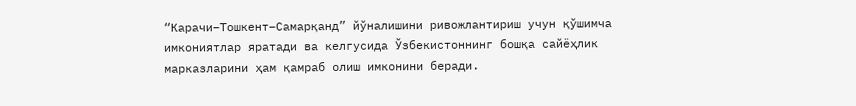“Карачи–Тошкент–Самарқанд” йўналишини ривожлантириш учун қўшимча имкониятлар яратади ва келгусида Ўзбекистоннинг бошқа сайёҳлик марказларини ҳам қамраб олиш имконини беради.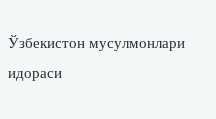Ўзбекистон мусулмонлари идораси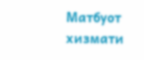Матбуот хизмати